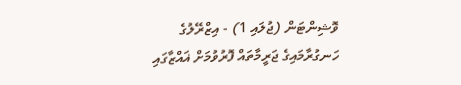ވޮޝިންޓަން (ޖުލައި 1) - އިޒްރޭލުގެ ހަނގުރާމައިގެ ޖަރީމާތައް ފޮރުވުމަށް ޣައްޒާގައި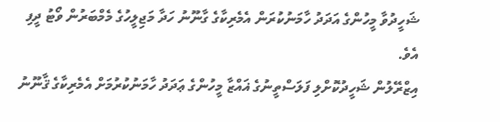ޝަހީދުވާ މީހުންގެ އަދަދު ހާމަނުކުރަން އެމެރިކާގެ ގާނޫނު ހަދާ މަޖިލީހުގެ މެމްބަރުން ވޯޓު ދީފި އެވެ.
އިޒްރޭލުން ޝަހީދުކޮށްލި ފަލަސްތީނުގެ ޣައްޒާ މީހުންގެ ޢަދަދު ހާމަނުކުރުމަށް އެމެރިކާގެ ޤާނޫނު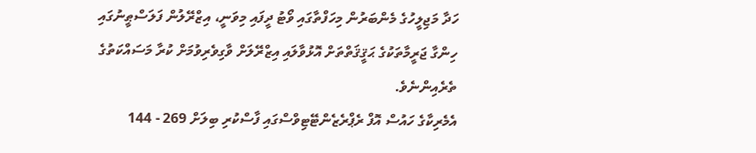ހަދާ މަޖިލީހުގެ މެންބަރުން މިހަފްތާގައި ވޯޓު ދީފައި މިވަނީ، އިޒްރޭލުން ފަލަސްޠީނުގައި ހިންގާ ޖަރީމާތަކުގެ ޙަޤީޤަތްތަށް އޮޅުވާލައި އިޒްރޭލަށް ވާގިވެރިވުމަށް ކުރާ މަސައްކަތުގެ ތެރެއިންނެވެ.
އެމެރިކާގެ ހައުސް އޮފް ރެޕްރެޒެންޓޭޓިވްސްގައި ފާސްކުރި ބިލަށް 269 - 144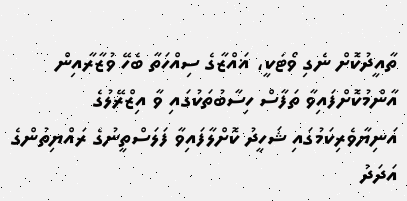ތާއީދުކޮށް ނެގި ވޯޓަކީ، ޣައްޒާގެ ސިއްހަތާ ބެހޭ ވުޒާރާއިން އާންމުކޮށްފައިވާ ތަފާސް ހިސާބުތަކުގައި ވާ އިޒްރޭލުގެ އަނިޔާވެރިކަމުގައި ޝަހީދު ކޮށްލާފައިވާ ފަލަސްތީނުގެ ރައްޔިތުންގެ އަދަދު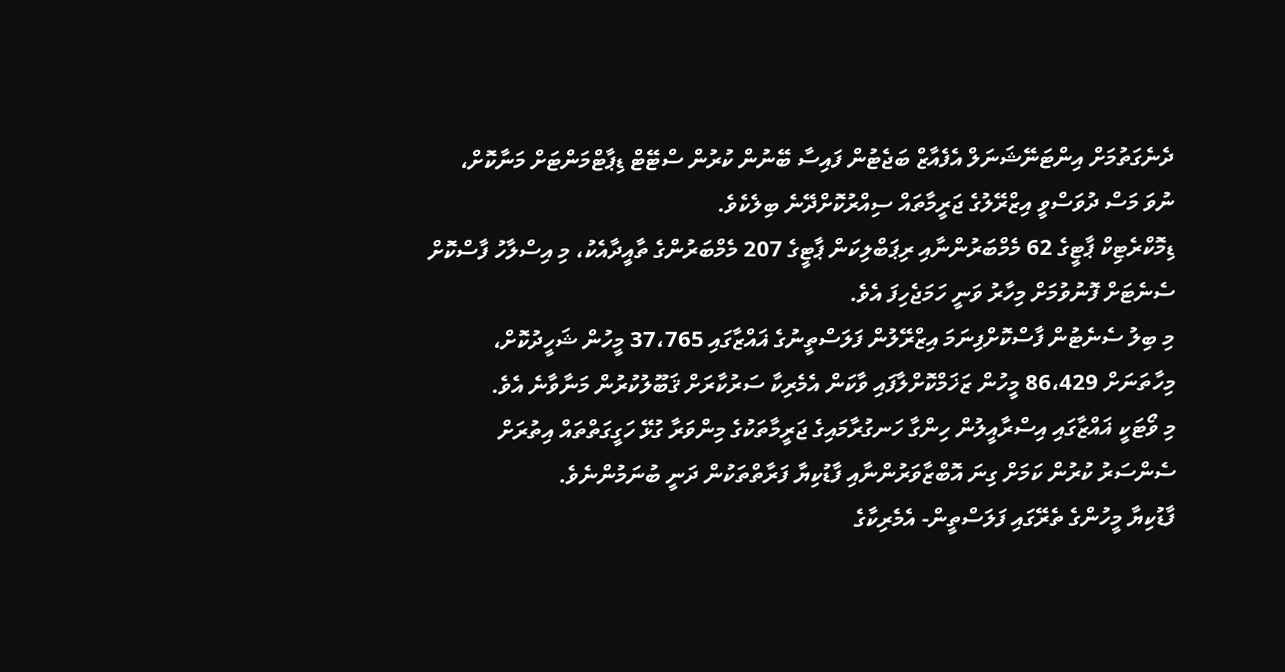ދެނެގަތުމަށް އިންޓަނޭޝަނަލް އެފެއާޒް ބަޖެޓުން ފައިސާ ބޭނުން ކުރުން ސްޓޭޓް ޑިޕާޓްމަންޓަށް މަނާކޮށް، ނުވަ މަސް ދުވަސްވީ އިޒްރޭލުގެ ޖަރީމާތައް ސިއްރުކޮށްދޭނެ ބިލެކެވެ.
ޑިމޮކްރެޓިކް ޕާޓީގެ 62 މެމްބަރުންނާއި ރިޕަބްލިކަން ޕާޓީގެ 207 މެމްބަރުންގެ ތާއީދާއެކު، މި އިސްލާހު ފާސްކޮށް ސެނެޓަށް ފޮނުވުމަށް މިހާރު ވަނީ ހަމަޖެހިފަ އެވެ.
މި ބިލު ސެނެޓުން ފާސްކޮށްފިނަމަ އިޒްރޭލުން ފަލަސްތީނުގެ ޣައްޒާގައި 37،765 މީހުން ޝަހީދުކޮށް، މިހާތަނަށް 86،429 މީހުން ޒަޚަމްކޮށްލާފައި ވާކަން އެމެރިކާ ސަރުކާރަށް ޤަބޫލުކުރުން މަނާވާނެ އެވެ.
މި ވޯޓަކީ ޣައްޒާގައި އިސްރާއީލުން ހިންގާ ހަނގުރާމައިގެ ޖަރީމާތަކުގެ މިންވަރާ ގުޅޭ ހަގީގަތްތައް އިތުރަށް ސެންސަރު ކުރުން ކަމަށް ގިނަ އޮބްޒާވަރުންނާއި ފާޑުކިޔާ ފަރާތްތަކުން ދަނީ ބުނަމުންނެވެ.
ފާޑުކިޔާ މީހުންގެ ތެރޭގައި ފަލަސްތީން- އެމެރިކާގެ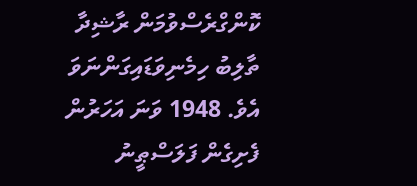ކޮންގްރެސްވުމަން ރާޝިދާ ތާލިބު ހިމެނިވަޑައިގަންނަވަ އެވެ. 1948 ވަނަ އަހަރުން ފެށިގެން ފަލަސްޠީނު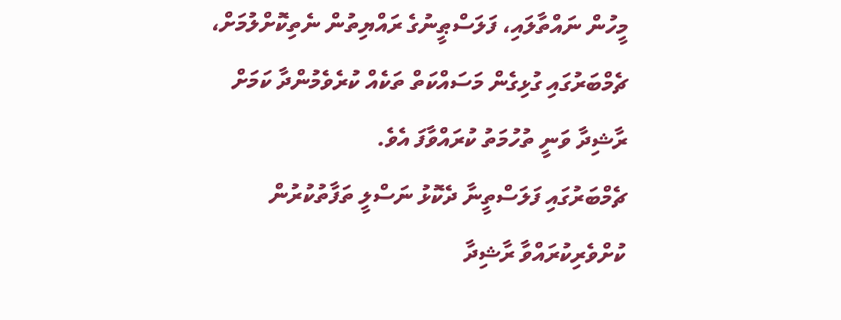މީހުން ނައްތާލައި، ފަލަސްޠީނުގެ ރައްޔިތުން ނެތިކޮށްލުމަށް، ޗެމްބަރުގައި ގުޅިގެން މަސައްކަތް ތަކެއް ކުރެވެމުންދާ ކަމަށް ރާޝިދާ ވަނީ ތުހުމަތު ކުރައްވާފަ އެވެ.
ޗެމްބަރުގައި ފަލަސްތީނާ ދެކޮޅު ނަސްލީ ތަފާތުކުރުން ކުށްވެރިކުރައްވާ ރާޝިދާ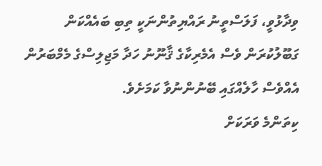ވިދާޅުވީ، ފަލަސްތީނު ރައްޔިތުންނަކީ ތިބި ބައެއްކަން ގަބޫލުކުރަން ވެސް އެމެރިކާގެ ޤާނޫނު ހަދާ މަޖިލިސްގެ މެމްބަރުން އެއްވެސް ހާލެއްގައި ބޭނުންނުވާ ކަމަށެވެ.
ކިތަންމެ ވަރަކަށް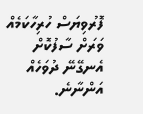ފޮރުވިޔަސް ހުރިހާކަމެއް ވަރަށް ސާފުކޮށް އެނގޭނޭ ދުވަހެއް އަންނާނެ.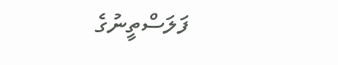ފަލަސްތީނުގެ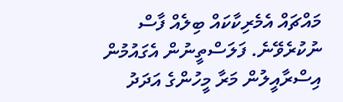މައްޗައް އެމެރިކާކައް ބިލެއް ފާސް ނުކުރެވޭނެ. ފަލަސްތީނުން އެގައުމުން އިސްރާއީލުން މަރާ މީހުންގެ އަދަދު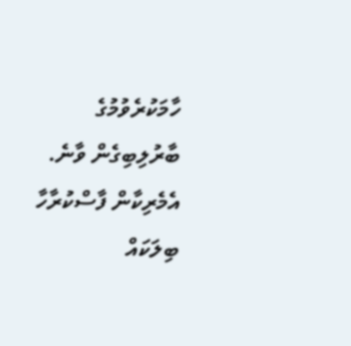ހާމަކުރެވުމުގެ ބާރުލިބިގެން ވާނެ. އެމެރިކާން ފާސްކުރާހާ ބިލަކައް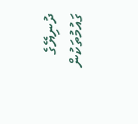ދުނިޔޭގެ ގައުމުތަކުން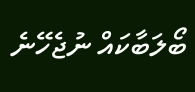ބޯލަބާކައް ނުޖެހޭނެ